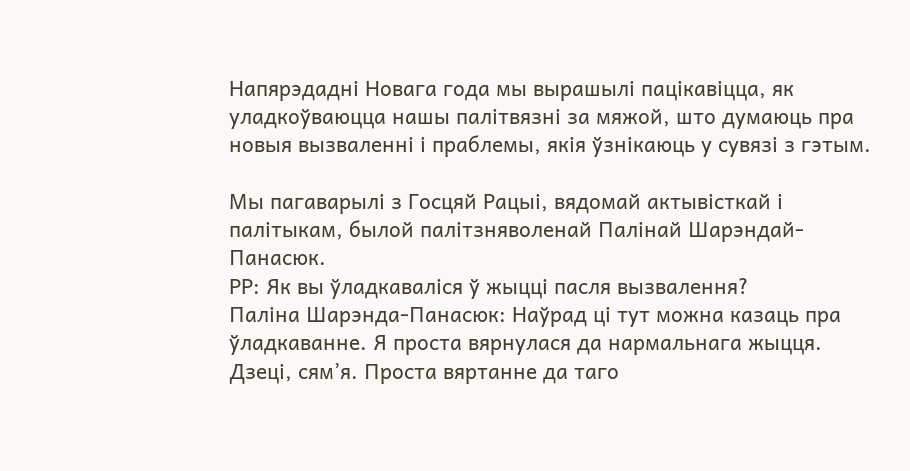Напярэдадні Новага года мы вырашылі пацікавіцца, як уладкоўваюцца нашы палітвязні за мяжой, што думаюць пра новыя вызваленні і праблемы, якія ўзнікаюць у сувязі з гэтым.

Мы пагаварылі з Госцяй Рацыі, вядомай актывісткай і палітыкам, былой палітзняволенай Палінай Шарэндай-Панасюк.
РР: Як вы ўладкаваліся ў жыцці пасля вызвалення?
Паліна Шарэнда-Панасюк: Наўрад ці тут можна казаць пра ўладкаванне. Я проста вярнулася да нармальнага жыцця. Дзеці, сям’я. Проста вяртанне да таго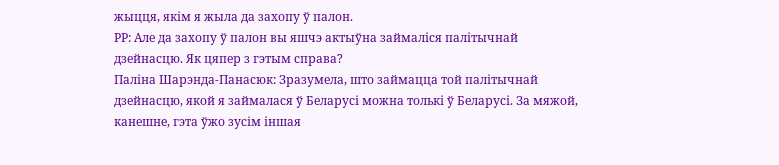жыцця, якім я жыла да захопу ў палон.
РР: Але да захопу ў палон вы яшчэ актыўна займаліся палітычнай дзейнасцю. Як цяпер з гэтым справа?
Паліна Шарэнда-Панасюк: Зразумела, што займацца той палітычнай дзейнасцю, якой я займалася ў Беларусі можна толькі ў Беларусі. За мяжой, канешне, гэта ўжо зусім іншая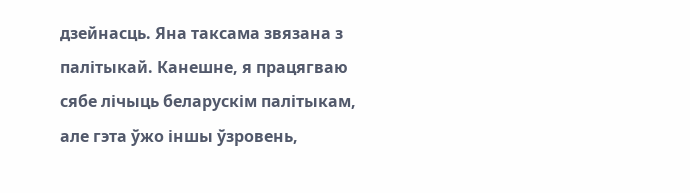дзейнасць. Яна таксама звязана з палітыкай. Канешне, я працягваю сябе лічыць беларускім палітыкам, але гэта ўжо іншы ўзровень,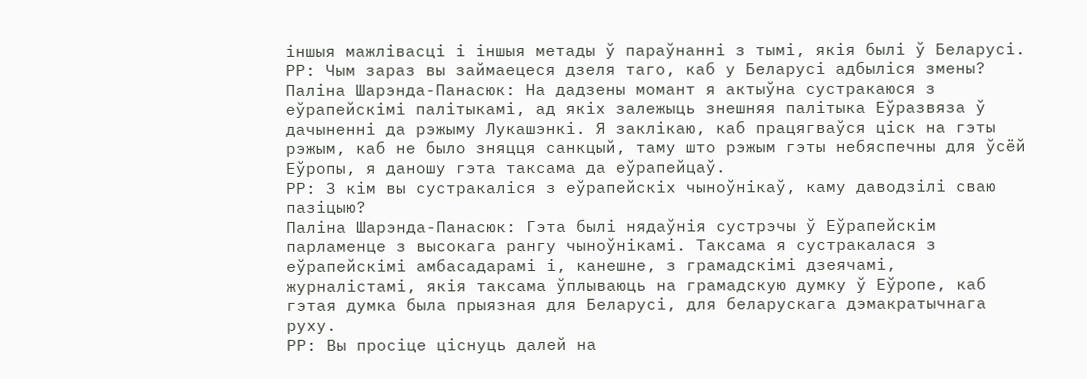іншыя мажлівасці і іншыя метады ў параўнанні з тымі, якія былі ў Беларусі.
РР: Чым зараз вы займаецеся дзеля таго, каб у Беларусі адбыліся змены?
Паліна Шарэнда-Панасюк: На дадзены момант я актыўна сустракаюся з еўрапейскімі палітыкамі, ад якіх залежыць знешняя палітыка Еўразвяза ў дачыненні да рэжыму Лукашэнкі. Я заклікаю, каб працягваўся ціск на гэты рэжым, каб не было зняцця санкцый, таму што рэжым гэты небяспечны для ўсёй Еўропы, я даношу гэта таксама да еўрапейцаў.
РР: З кім вы сустракаліся з еўрапейскіх чыноўнікаў, каму даводзілі сваю пазіцыю?
Паліна Шарэнда-Панасюк: Гэта былі нядаўнія сустрэчы ў Еўрапейскім парламенце з высокага рангу чыноўнікамі. Таксама я сустракалася з еўрапейскімі амбасадарамі і, канешне, з грамадскімі дзеячамі, журналістамі, якія таксама ўплываюць на грамадскую думку ў Еўропе, каб гэтая думка была прыязная для Беларусі, для беларускага дэмакратычнага руху.
РР: Вы просіце ціснуць далей на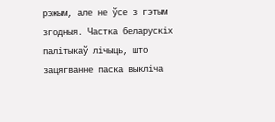рэжым, але не ўсе з гэтым згодныя. Частка беларускіх палітыкаў лічыць, што зацягванне паска выкліча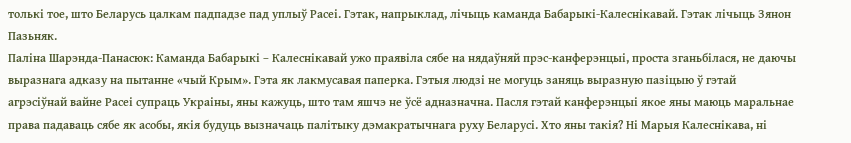толькі тое, што Беларусь цалкам падпадзе пад уплыў Расеі. Гэтак, напрыклад, лічыць каманда Бабарыкі-Калеснікавай. Гэтак лічыць Зянон Пазьняк.
Паліна Шарэнда-Панасюк: Каманда Бабарыкі – Калеснікавай ужо праявіла сябе на нядаўняй прэс-канферэнцыі, проста зганьбілася, не даючы выразнага адказу на пытанне «чый Крым». Гэта як лакмусавая паперка. Гэтыя людзі не могуць заняць выразную пазіцыю ў гэтай агрэсіўнай вайне Расеі супраць Украіны, яны кажуць, што там яшчэ не ўсё адназначна. Пасля гэтай канферэнцыі якое яны маюць маральнае права падаваць сябе як асобы, якія будуць вызначаць палітыку дэмакратычнага руху Беларусі. Хто яны такія? Ні Марыя Калеснікава, ні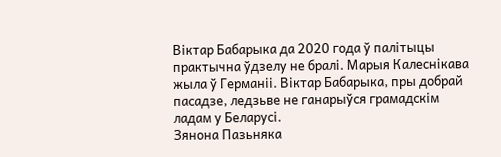Віктар Бабарыка да 2020 года ў палітыцы практычна ўдзелу не бралі. Марыя Калеснікава жыла ў Германіі. Віктар Бабарыка, пры добрай пасадзе, ледзьве не ганарыўся грамадскім ладам у Беларусі.
Зянона Пазьняка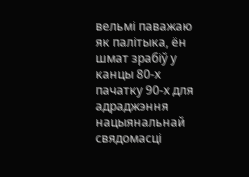вельмі паважаю як палітыка, ён шмат зрабіў у канцы 80-х пачатку 90-х для адраджэння нацыянальнай свядомасці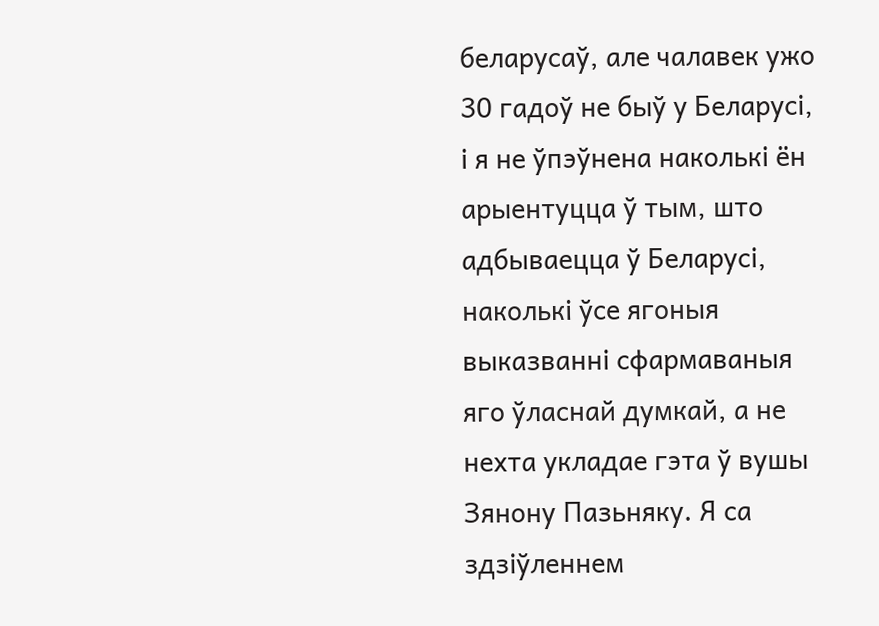беларусаў, але чалавек ужо 30 гадоў не быў у Беларусі, і я не ўпэўнена наколькі ён арыентуцца ў тым, што адбываецца ў Беларусі, наколькі ўсе ягоныя выказванні сфармаваныя яго ўласнай думкай, а не нехта укладае гэта ў вушы Зянону Пазьняку. Я са здзіўленнем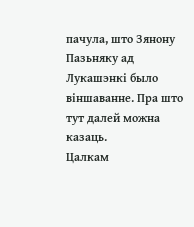пачула, што Зянону Пазьняку ад Лукашэнкі было віншаванне. Пра што тут далей можна казаць.
Цалкам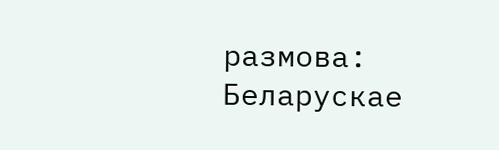размова:
Беларускае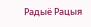Радыё Рацыя